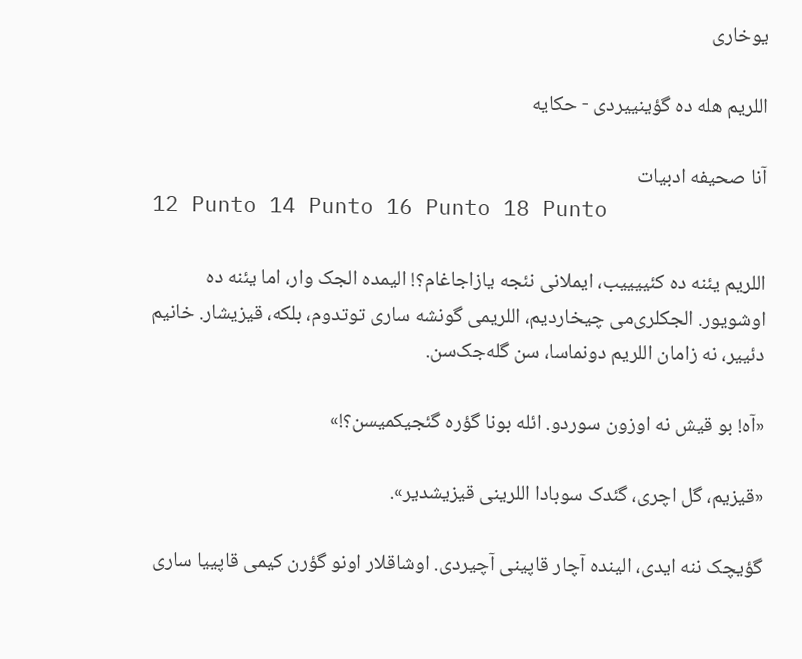یوخاری

اللریم هله ده گؤینییردی - حکایه

آنا صحیفه ادبیات
12 Punto 14 Punto 16 Punto 18 Punto

اللریم یئنه ده کئییییب، ایملانی نئجه یازاجاغام؟! الیمده الجک وار، اما یئنه ده اوشویور. الجکلری‌می چیخاردیم، اللریمی گونشه ساری توتدوم، بلکه، قیزیشار. خانیم دئییر، نه زامان اللریم دونماسا، سن گله‌جک‌سن.

«آه! بو قیش نه اوزون سوردو. ائله بونا گؤره گئجیکمیسن؟!»

«قیزیم، گل اچری، گئدک سوبادا اللرینی قیزیشدیر».

گؤیچک ننه ایدی، الینده آچار قاپینی آچیردی. اوشاقلار اونو گؤرن کیمی قاپییا ساری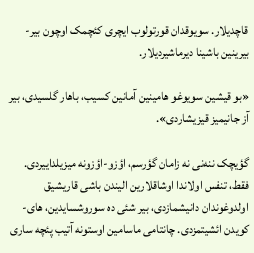قاچدیلار. سویوقدان قورتولوب ایچری کئچمک اوچون بیر-بیرینین باشینا دیرماشیردیلار.

«بو قیشین سویوغو هامینین آمانین کسیب، باهار گلسیدی، بیر آز جانیمیز قیزیشاردی».

گؤیچک ننه‌نی نه زامان گؤرسم، اؤزو-اؤزونه میزیلداییردی. فقط، تنفس اولاندا اوشاقلارین الیندن باشی قاریشیق اولدوغوندان دانیشمازدی، بیر شئی ده سوروشسایدین، های-کویدن ائشیتمزدی. چانتامی ماسامین اوستونه آتیب پئچه ساری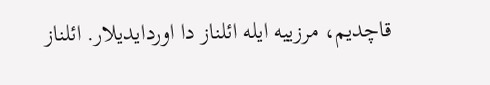قاچدیم، مرزییه ایله ائلناز دا اوردایدیلار. ائلناز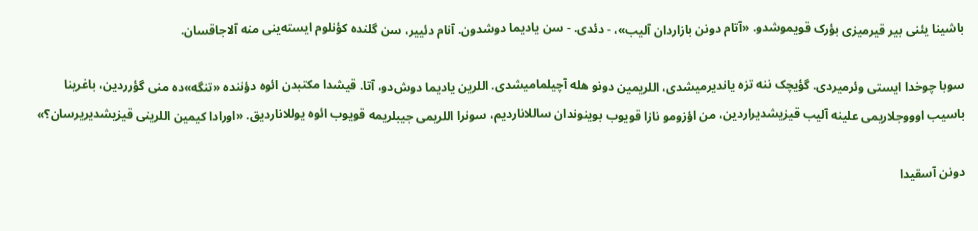باشینا یئنی بیر قیرمیزی بؤرک قویموشدو. «آتام دونن بازاردان آلیب»، - دئدی. - سن یادیما دوشدون. آنام دئییر، سن گلنده کؤنلوم ایسته‌ینی منه آلاجاقسان.

سوبا چوخدا ایستی وئرمیردی. گؤیچک ننه تزه یاندیرمیشدی، اللریمین دونو هله آچیلمامیشدی. اللرین یادیما دوش‌دو، آتا. قیشدا مکتبدن ائوه دؤننده «تنگه»ده منی گؤرردین، باغرینا باسیب اوووجلاریمی علینه آلیب قیزیشدیراردین، من اؤزومو نازا قویوب بوینوندان ساللاناردیم، سونرا اللریمی جیبلریمه قویوب ائوه یوللاناردیق. «اورادا کیمین اللرینی قیزیشدیریرسان؟»

دونن آسقیدا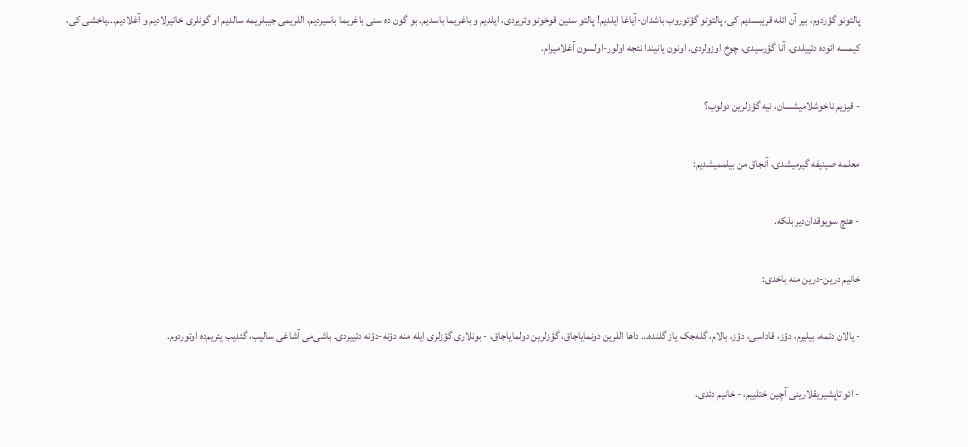پالتونو گؤردوم، بیر آن ائله قریبسدیم کی، پالتونو گؤتوروب باشدان-آیاغا ایلدیم! پالتو سنین قوخونو وئریردی، ایلدیم و باغریما باسدیم. بو گون ده سنی باغریما باسیردیم، اللریمی جیبلریمه سالدیم او گونلری خاتیرلادیم و آغلادیم...یاخشی کی، کیمسه ائوده دئییلدی. آنا گؤرسیدی، چوخ اوزولردی. اونون یانیندا نئجه اولور-اولسون آغلامیرام.

- قیزیم ناخوشلامیشسان، نیه گؤزلرین دولوب؟

معلمه صینیفه گیرمیشدی، آنجاق من بیلممیشدیم:

- هئچ سویوقدان‌دیر بلکه.

خانیم درین-درین منه باخدی:

- یالان دئمه، بیلیرم، دؤز، قاداسی، دؤز، بالام، گله‌جک یاز گلنده… داها اللرین دونمایاجاق، گؤزلرین دولمایاجاق، - بونلاری گؤزلری ایله منه دؤنه-دؤنه دئییردی. باشی‌می آشاغی سالیب، گئدیب یئریم‌ده اوتوردوم.

- ائو تاپشیریقلارینی آچین ختلییم، - خانیم دئدی.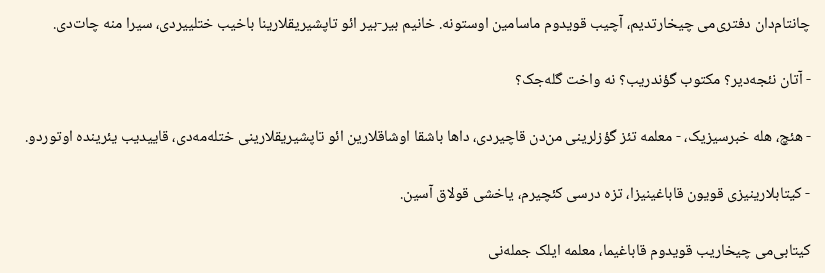چانتام‌دان دفتری‌می چیخارتدیم، آچیب قویدوم ماسامین اوستونه. خانیم بیر-بیر ائو تاپشیریقلارینا باخیب ختلییردی، سیرا منه چات‌دی.

- آتان نئجه‌دیر؟ مکتوب گؤندریب؟ نه واخت گله‌جک؟

- هئچ، هله خبرسیزیک، - معلمه تئز گؤزلرینی من‌دن قاچیردی، داها باشقا اوشاقلارین ائو تاپشیریقلارینی ختله‌مه‌دی، قاییدیب یئرینده اوتوردو.

- کیتابلارینیزی قویون قاباغینیزا، تزه درسی کئچیرم، یاخشی قولاق آسین.

کیتابی‌می چیخاریب قویدوم قاباغیما، معلمه ایلک جمله‌نی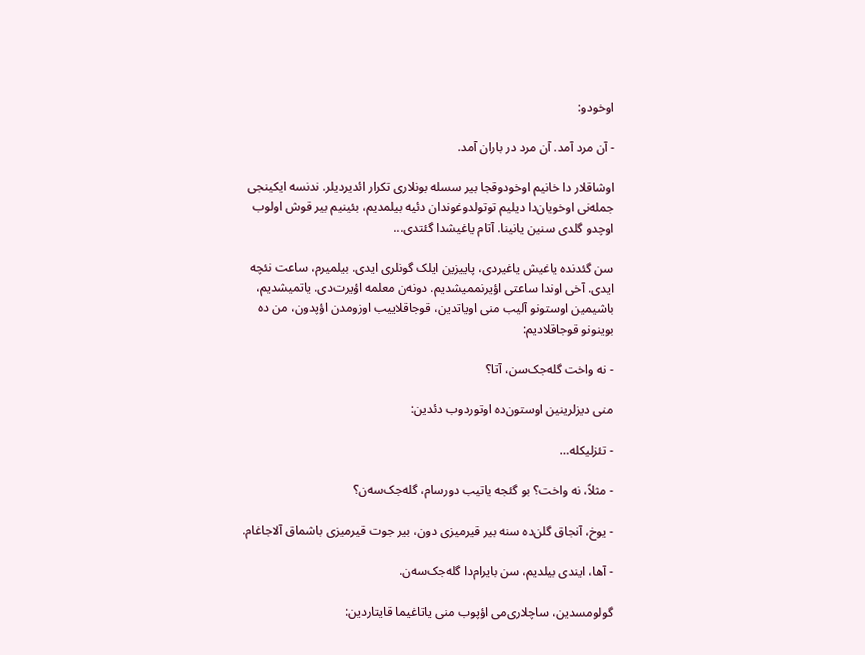اوخودو:

- آن مرد آمد. آن مرد در باران آمد.

اوشاقلار دا خانیم اوخودوقجا بیر سسله بونلاری تکرار ائدیردیلر. ندنسه ایکینجی جمله‌نی اوخویان‌دا دیلیم توتولدوغوندان دئیه بیلمدیم، بئینیم بیر قوش اولوب اوچدو گلدی سنین یانینا. آتام یاغیشدا گئتدی...

سن گئدنده یاغیش یاغیردی، پاییزین ایلک گونلری ایدی. بیلمیرم، ساعت نئچه ایدی. آخی اوندا ساعتی اؤیرنممیشدیم. دونه‌ن معلمه اؤیرت‌دی. یاتمیشدیم، باشیمین اوستونو آلیب منی اویاتدین، قوجاقلاییب اوزومدن اؤپدون، من ده بوینونو قوجاقلادیم:

- نه واخت گله‌جک‌سن، آتا؟

منی دیزلرینین اوستون‌ده اوتوردوب دئدین:

- تئزلیکله…

- مثلاً، نه واخت؟ بو گئجه یاتیب دورسام، گله‌جک‌سه‌ن؟

- یوخ، آنجاق گلن‌ده سنه بیر قیرمیزی دون، بیر جوت قیرمیزی باشماق آلاجاغام.

- آها، ایندی بیلدیم، سن بایرام‌دا گله‌جک‌سه‌ن.

گولومسدین، ساچلاری‌می اؤپوب منی یاتاغیما قایتاردین: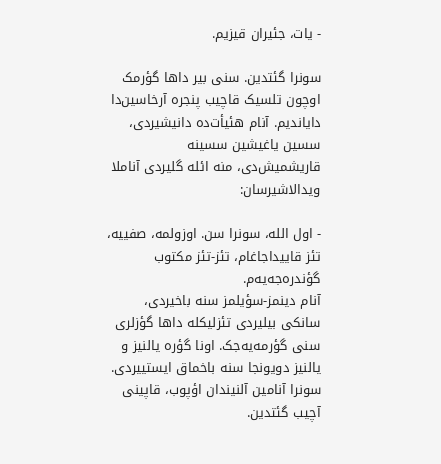- یات، جئیران قیزیم.

سونرا گئتدین. سنی بیر داها گؤرمک اوچون تلسیک قاچیب پنجره آرخاسین‌دا دایاندیم. آنام هئیأت‌ده دانیشیردی، سسین یاغیشین سسینه قاریشمیش‌دی، منه ائله گلیردی آناملا ویدالاشیرسان:

- اول الله، سونرا سن. اوزولمه، صفییه، تئز قاییداجاغام، تئز-تئز مکتوب گؤندره‌جه‌یه‌م.
آنام دینمز-سؤیلمز سنه باخیردی، سانکی بیلیردی تئزلیکله داها گؤزلری سنی گؤرمه‌یه‌جک. اونا گؤره یالنیز و یالنیز دویونجا سنه باخماق ایستییردی. سونرا آنامین آلنیندان اؤپوب، قاپینی آچیب گئتدین.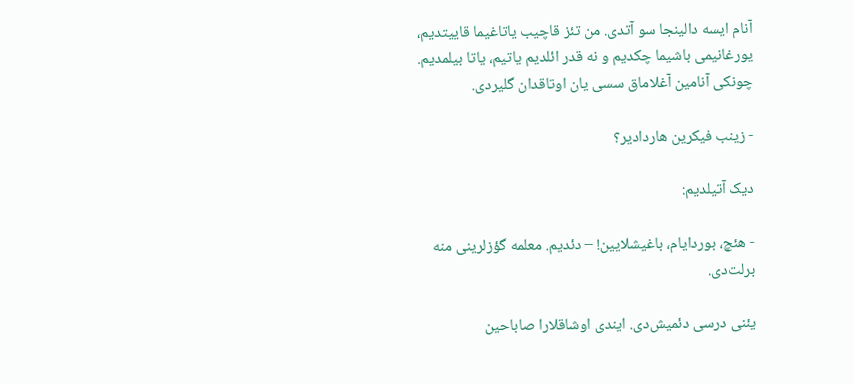آنام ایسه دالینجا سو آتدی. من تئز قاچیب یاتاغیما قاییتدیم، یورغانیمی باشیما چکدیم و نه قدر ائلدیم یاتیم، یاتا بیلمدیم. چونکی آنامین آغلاماق سسی یان اوتاقدان گلیردی.

- زینب فیکرین هاردادیر؟

دیک آتیلدیم:

- هئچ، بوردایام، باغیشلایین! – دئدیم. معلمه گؤزلرینی منه برلت‌دی.

یئنی درسی دئمیش‌دی. ایندی اوشاقلارا صاباحین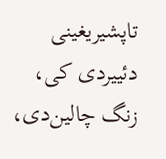تاپشیریغینی دئییردی کی، زنگ چالین‌دی،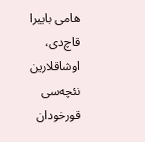هامی باییرا قاچ‌دی، اوشاقلارین نئچه‌سی قورخودان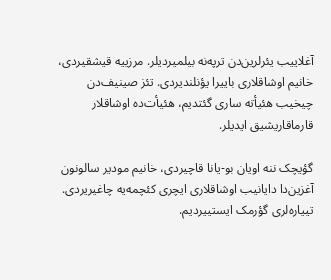آغلاییب یئرلرین‌دن ترپه‌نه بیلمیردیلر. مرزییه قیشقیردی، خانیم اوشاقلاری باییرا یؤنلندیردی. تئز صینیف‌دن چیخیب هئیأته ساری گئتدیم، هئیأت‌ده اوشاقلار قارماقاریشیق ایدیلر.

گؤیچک ننه اویان بو-یانا قاچیردی، خانیم مودیر سالونون آغزین‌دا دایانیب اوشاقلاری ایچری کئچمه‌یه چاغیریردی. تییاره‌لری گؤرمک ایستییردیم.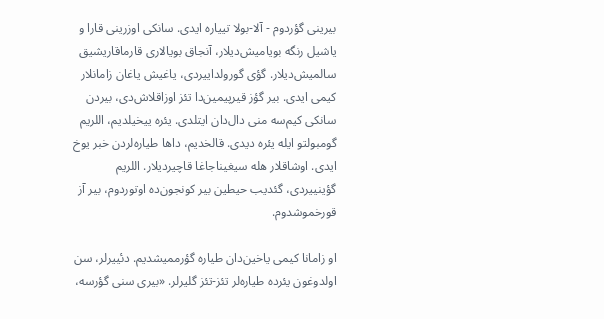بیرینی گؤردوم - آلا-بولا تییاره ایدی. سانکی اوزرینی قارا و یاشیل رنگه بویامیش‌دیلار، آنجاق بویالاری قارماقاریشیق سالمیش‌دیلار. گؤی گورولداییردی، یاغیش یاغان زامانلار کیمی ایدی. بیر گؤز قیرپیمین‌دا تئز اوزاقلاش‌دی، بیردن سانکی کیم‌سه منی دال‌دان ایتلدی. یئره ییخیلدیم، اللریم گومبولتو ایله یئره دیدی. قالخدیم، داها طیاره‌لردن خبر یوخ ایدی. اوشاقلار هله سیغیناجاغا قاچیردیلار. اللریم گؤینییردی، گئدیب حیطین بیر کونجون‌ده اوتوردوم، بیر آز قورخموشدوم.

او زامانا کیمی یاخین‌دان طیاره گؤرممیشدیم. دئییرلر، سن اولدوغون یئرده طیاره‌لر تئز-تئز گلیرلر. «بیری سنی گؤرسه،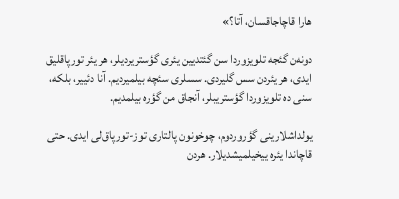هارا قاچاجاقسان، آتا؟»

دونه‌ن گئجه تلویزوردا سن گئتدیین یئری گؤستریردیلر، هر یئر تورپاقلیق ایدی، هر یئردن سس گلیردی. سسلری سئچه بیلمیردیم. آنا دئییر، بلکه، سنی ده تلویزوردا گؤستریبلر، آنجاق من گؤره بیلمدیم.

یولداشلارینی گؤروردوم، چوخونون پالتاری توز-تورپاق‌لی ایدی. حتی قاچاندا یئره ییخیلمیشدیلار. هردن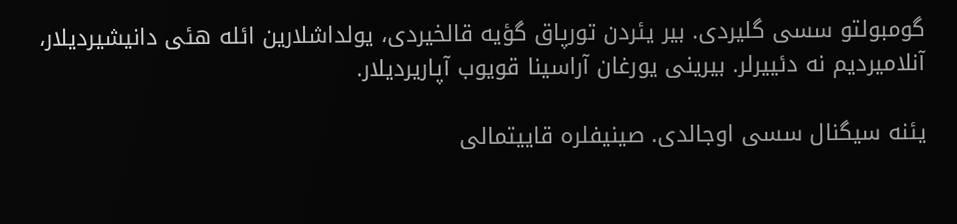گومبولتو سسی گلیردی. بیر یئردن تورپاق گؤیه قالخیردی، یولداشلارین ائله هئی دانیشیردیلار، آنلامیردیم نه دئییرلر. بیرینی یورغان آراسینا قویوب آپاریردیلار.

یئنه سیگنال سسی اوجالدی. صینیفلره قاییتمالی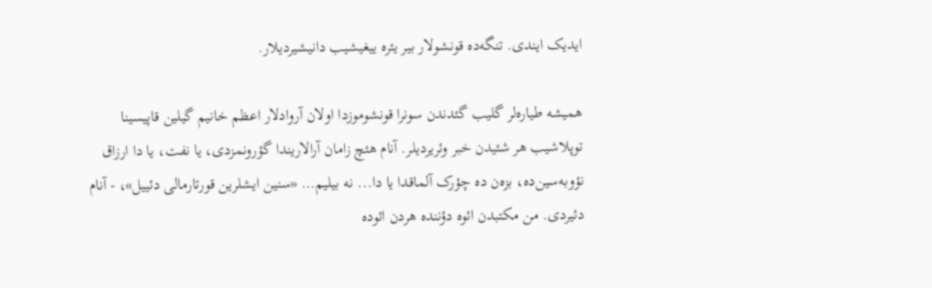ایدیک ایندی. تنگه‌ده قونشولار بیر یئره ییغیشیب دانیشیردیلار.

همیشه طیاره‌لر گلیب گئدندن سونرا قونشوموزدا اولان آروادلار اعظم خانیم گیلین قاپیسینا توپلاشیب هر شئیدن خبر وئریردیلر. آنام هئچ زامان آرالاریندا گؤرونمزدی، یا نفت، یا دا ارزاق نؤوبه‌سین‌ده، بزه‌ن ده چؤرک آلماقدا یا دا... نه بیلیم… «سنین ایشلرین قورتارمالی دئییل»، - آنام دئیردی. من مکتبدن ائوه دؤننده هردن ائوده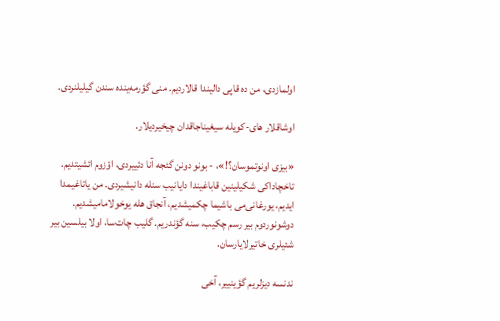اولمازدی، من ده قاپی دالیندا قالاردیم. منی گؤرمه‌ینده سندن گیلیلنردی.

اوشاقلار های-کویله سیغیناجاقدان چیخیردیلار.

«بیزی اونوتموسان؟!»، - بونو دونن گئجه آنا دئییردی، اؤزوم ائشیتدیم. تاخچاداکی شکیلینین قاباغیندا دایانیب سنله دانیشیردی. من یاتاغیمدا ایدیم، یورغانی‌می باشیما چکمیشدیم، آنجاق هله یوخولامامیشدیم. دوشونوردوم بیر رسم چکیب، سنه گؤندریم. گلیب چات‌سا، اولا بیلسین بیر شئیلری خاتیرلایارسان.

ندنسه دیزلریم گؤینییر، آخی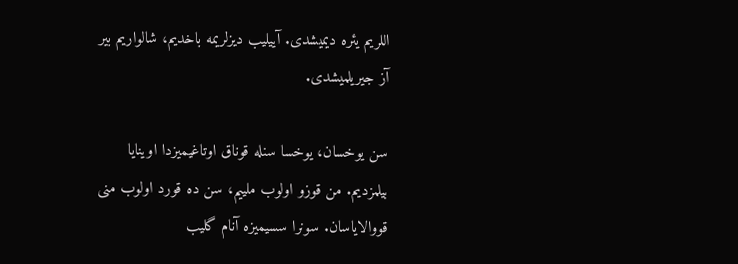اللریم یئره دیمیشدی. آییلیب دیزلریمه باخدیم، شالواریم بیر آز جیریلمیشدی.

سن یوخسان، یوخسا سنله قوناق اوتاغیمیزدا اوینایا بیلمزدیم. من قوزو اولوب ملییم، سن ده قورد اولوب منی قووالایاسان. سونرا سسیمیزه آنام گلیب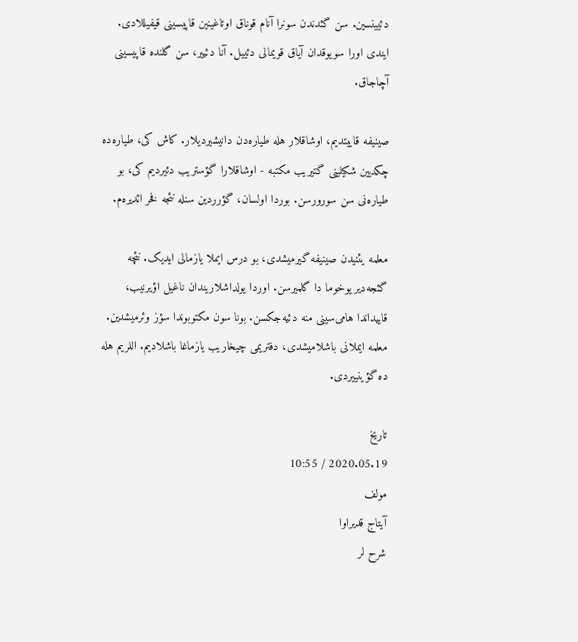دئیینسین. سن گئدندن سونرا آنام قوناق اوتاغینین قاپیسینی قیفیللادی. ایندی اورا سویوقدان آیاق قویمالی دئییل. آنا دئییر، سن گلنده قاپیسینی آچاجاق.

صینیفه قاییتدیم، اوشاقلار هله طیاره‌دن دانیشیردیلار. کاش کی، طیاره‌ده چکدیین شکیلینی گتیریب مکتبه - اوشاقلارا گؤستریب دئیردیم کی، بو طیاره‌نی سن سورورسن. بوردا اولسان، گؤرردین سنله نئجه فخر ائدیره‌م.

معلمه یئنیدن صینیفه گیرمیشدی، بو درس ایملا یازمالی ایدیک. نئچه گئجه‌دیر یوخوما دا گلمیرسن. اوردا یولداشلاریندان ناغیل اؤیرنیب، قاییداندا هامی‌سینی منه دئیه‌جکسن. بونا سون مکتوبوندا سؤز وئرمیشدین. معلمه ایملانی باشلامیشدی، دفتریمی چیخاریب یازماغا باشلادیم. اللریم هله ده گؤینییردی.

تاریخ
2020.05.19 / 10:55
مولف
آیتاج قدیراوا
شرح لر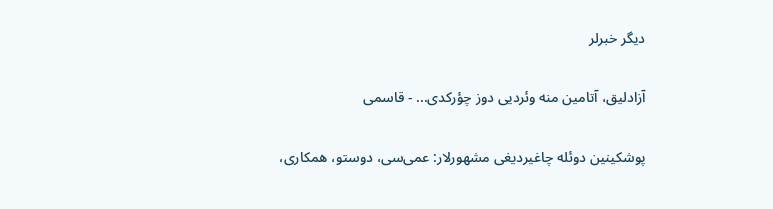دیگر خبرلر

آزادلیق، آتامین منه وئردیی دوز چؤرکدی... - قاسمی

پوشکینین دوئله چاغیردیغی مشهورلار: عمی‌سی، دوستو، همکاری،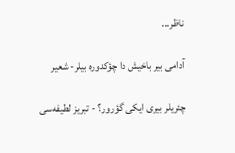ناظر...

آدامی بیر باخیش دا چؤکدوره بیلر- شعیر

چئریلر بیری ایکی گؤرور؟ - تبریز لطیفه‌سی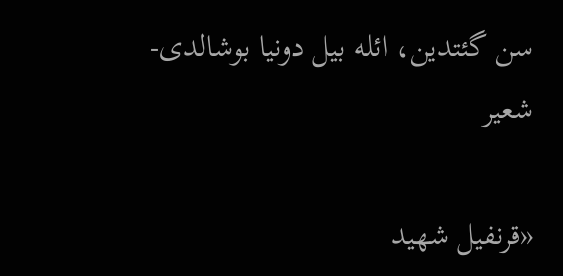سن گئتدین، ائله بیل دونیا بوشالدی-شعیر

«قرنفیل شهید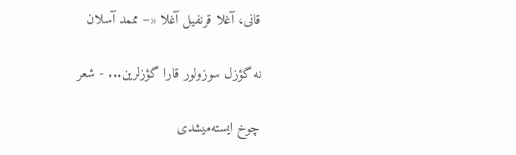قانی، آغلا قرنفیل آغلا «– مممد آسلان

نه گؤزل سوزولور قارا گؤزلرین... - شعر

چوخ ایسته‌میشدی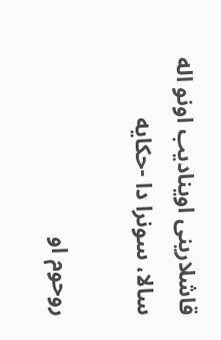قاشلارینی اوینادیب اونو اله سالا، سونرا دا -حکایه

روحوم او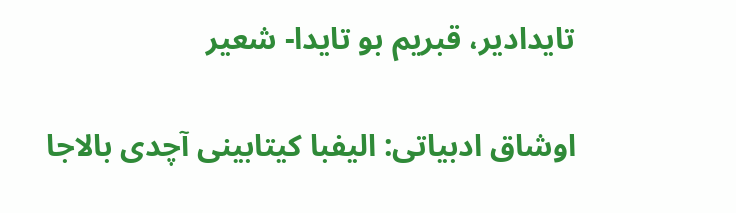تایدادیر، قبریم بو تایدا- شعیر

اوشاق ادبیاتی: الیفبا کیتابینی آچدی بالاجا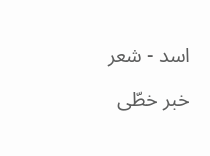اسد - شعر

خبر خطّی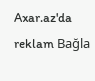Axar.az'da reklam Bağla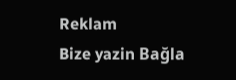Reklam
Bize yazin Bağla